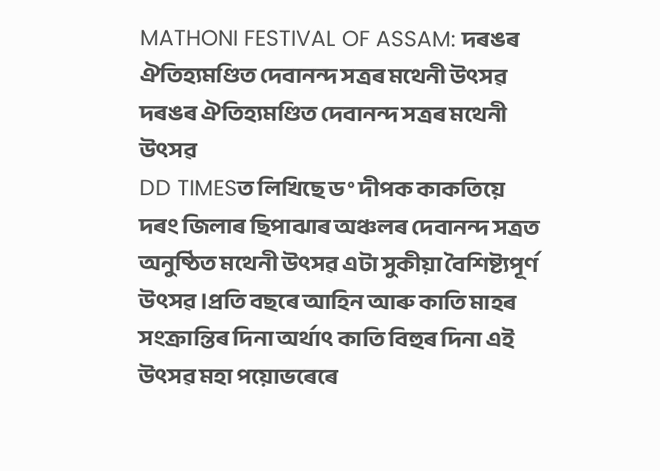MATHONI FESTIVAL OF ASSAM: দৰঙৰ ঐতিহ্যমণ্ডিত দেবানন্দ সত্ৰৰ মথেনী উৎসৱ
দৰঙৰ ঐতিহ্যমণ্ডিত দেবানন্দ সত্ৰৰ মথেনী উৎসৱ
DD TIMESত লিখিছে ড° দীপক কাকতিয়ে
দৰং জিলাৰ ছিপাঝাৰ অঞ্চলৰ দেবানন্দ সত্ৰত অনুষ্ঠিত মথেনী উৎসৱ এটা সুকীয়া বৈশিষ্ট্যপূৰ্ণ উৎসৱ।প্ৰতি বছৰে আহিন আৰু কাতি মাহৰ সংক্ৰান্তিৰ দিনা অৰ্থাৎ কাতি বিহুৰ দিনা এই উৎসৱ মহা পয়োভৰেৰে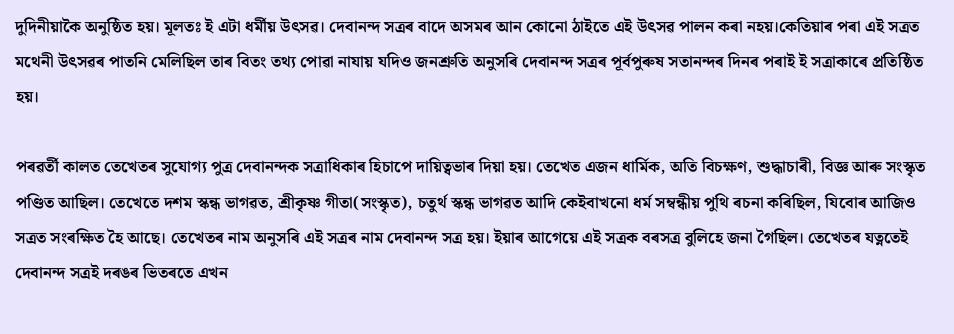দুদিনীয়াকৈ অনুষ্ঠিত হয়। মূলতঃ ই এটা ধৰ্মীয় উৎসৱ। দেবানন্দ সত্ৰৰ বাদে অসমৰ আন কোনো ঠাইতে এই উৎসৱ পালন কৰা নহয়।কেতিয়াৰ পৰা এই সত্ৰত মথেনী উৎসৱৰ পাতনি মেলিছিল তাৰ বিতং তথ্য পোৱা নাযায় যদিও জনশ্ৰুতি অনুসৰি দেবানন্দ সত্ৰৰ পূৰ্বপুৰুষ সতানন্দৰ দিনৰ পৰাই ই সত্ৰাকাৰে প্ৰতিষ্ঠিত হয়।

পৰৱৰ্তী কালত তেখেতৰ সুযোগ্য পুত্ৰ দেবানন্দক সত্ৰাধিকাৰ হিচাপে দায়িত্বভাৰ দিয়া হয়। তেখেত এজন ধাৰ্মিক, অতি বিচক্ষণ, শুদ্ধাচাৰী, বিজ্ঞ আৰু সংস্কৃত পণ্ডিত আছিল। তেখেতে দশম স্কন্ধ ভাগৱত, শ্ৰীকৃষ্ণ গীতা(সংস্কৃত), চতুৰ্থ স্কন্ধ ভাগৱত আদি কেইবাখনো ধৰ্ম সম্বন্ধীয় পুথি ৰচনা কৰিছিল, যিবোৰ আজিও সত্ৰত সংৰক্ষিত হৈ আছে। তেখেতৰ নাম অনুসৰি এই সত্ৰৰ নাম দেবানন্দ সত্ৰ হয়। ইয়াৰ আগেয়ে এই সত্ৰক বৰসত্ৰ বুলিহে জনা গৈছিল। তেখেতৰ যত্নতেই দেবানন্দ সত্ৰই দৰঙৰ ভিতৰতে এখন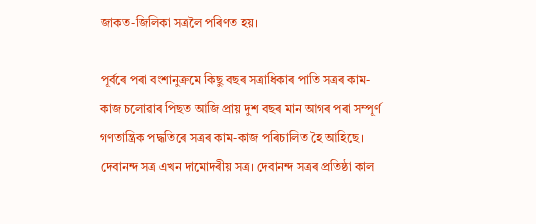জাকত-জিলিকা সত্ৰলৈ পৰিণত হয়।

পূৰ্বৰে পৰা বংশানুক্ৰমে কিছু বছৰ সত্ৰাধিকাৰ পাতি সত্ৰৰ কাম-কাজ চলোৱাৰ পিছত আজি প্ৰায় দুশ বছৰ মান আগৰ পৰা সম্পূৰ্ণ গণতান্ত্ৰিক পদ্ধতিৰে সত্ৰৰ কাম-কাজ পৰিচালিত হৈ আহিছে। দেবানন্দ সত্ৰ এখন দামোদৰীয় সত্ৰ। দেবানন্দ সত্ৰৰ প্ৰতিষ্ঠা কাল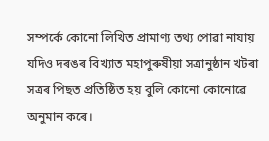সম্পৰ্কে কোনো লিখিত প্ৰামাণ্য তথ্য পোৱা নাযায় যদিও দৰঙৰ বিখ্যাত মহাপুৰুষীয়া সত্ৰানুষ্ঠান খটৰা সত্ৰৰ পিছত প্ৰতিষ্ঠিত হয় বুলি কোনো কোনোৱে অনুমান কৰে।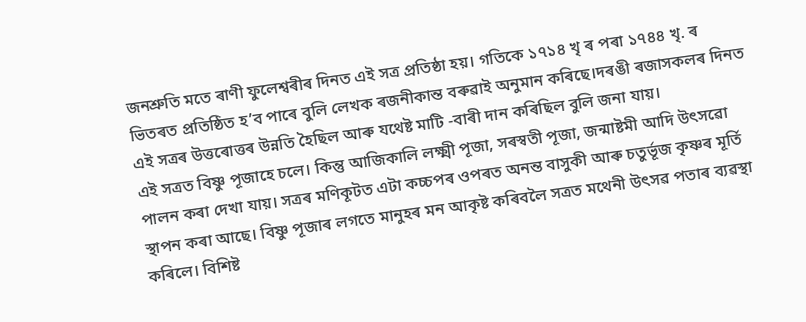জনশ্ৰুতি মতে ৰাণী ফুলেশ্বৰীৰ দিনত এই সত্ৰ প্ৰতিষ্ঠা হয়। গতিকে ১৭১৪ খৃ ৰ পৰা ১৭৪৪ খৃ. ৰ ভিতৰত প্ৰতিষ্ঠিত হ’ব পাৰে বুলি লেখক ৰজনীকান্ত বৰুৱাই অনুমান কৰিছে।দৰঙী ৰজাসকলৰ দিনত এই সত্ৰৰ উত্তৰোত্তৰ উন্নতি হৈছিল আৰু যথেষ্ট মাটি -বাৰী দান কৰিছিল বুলি জনা যায়।
এই সত্ৰত বিষ্ণু পূজাহে চলে। কিন্তু আজিকালি লক্ষ্মী পূজা, সৰস্বতী পূজা, জন্মাষ্টমী আদি উৎসৱো পালন কৰা দেখা যায়। সত্ৰৰ মণিকূটত এটা কচ্চপৰ ওপৰত অনন্ত বাসুকী আৰু চতুৰ্ভূজ কৃষ্ণৰ মূৰ্তি স্থাপন কৰা আছে। বিষ্ণু পূজাৰ লগতে মানুহৰ মন আকৃষ্ট কৰিবলৈ সত্ৰত মথেনী উৎসৱ পতাৰ ব্যৱস্থা কৰিলে। বিশিষ্ট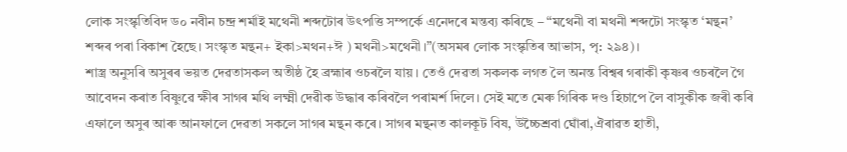লোক সংস্কৃতিবিদ ড০ নবীন চন্দ্ৰ শৰ্মাই মথেনী শব্দটোৰ উৎপত্তি সম্পৰ্কে এনেদৰে মন্তব্য কৰিছে – “মথেনী বা মথনী শব্দটো সংস্কৃত ‘মন্থন’ শব্দৰ পৰা বিকাশ হৈছে। সংস্কৃত মন্থন+ ইকা>মথন+ঈ ) মথনী>মথেনী।”(অসমৰ লোক সংস্কৃতিৰ আভাস, পৃ: ২৯৪)।
শাস্ত্ৰ অনুসৰি অসুৰৰ ভয়ত দেৱতাসকল অতীষ্ঠ হৈ ব্ৰহ্মাৰ ওচৰলৈ যায়। তেওঁ দেৱতা সকলক লগত লৈ অনন্ত বিশ্বৰ গৰাকী কৃষ্ণৰ ওচৰলৈ গৈ আবেদন কৰাত বিষ্ণুৱে ক্ষীৰ সাগৰ মথি লক্ষ্মী দেৱীক উদ্ধাৰ কৰিবলৈ পৰামৰ্শ দিলে। সেই মতে মেৰু গিৰিক দণ্ড হিচাপে লৈ বাসুকীক জৰী কৰি এফালে অসুৰ আৰু আনফালে দেৱতা সকলে সাগৰ মন্থন কৰে। সাগৰ মন্থনত কালকূট বিষ, উচ্চৈশ্ৰবা ঘোঁৰা,ঐৰাৱত হাতী,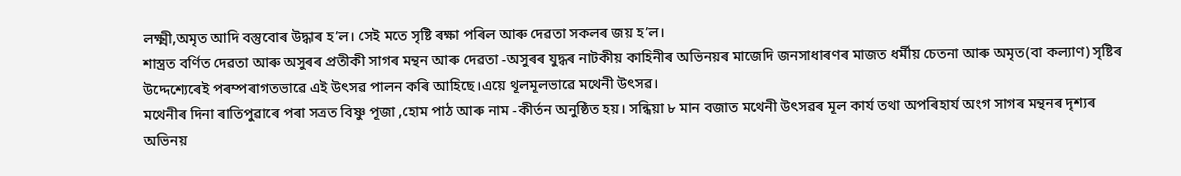লক্ষ্মী,অমৃত আদি বস্তুবোৰ উদ্ধাৰ হ’ল। সেই মতে সৃষ্টি ৰক্ষা পৰিল আৰু দেৱতা সকলৰ জয় হ’ল।
শাস্ত্ৰত বৰ্ণিত দেৱতা আৰু অসুৰৰ প্ৰতীকী সাগৰ মন্থন আৰু দেৱতা -অসুৰৰ যুদ্ধৰ নাটকীয় কাহিনীৰ অভিনয়ৰ মাজেদি জনসাধাৰণৰ মাজত ধৰ্মীয় চেতনা আৰু অমৃত(বা কল্যাণ) সৃষ্টিৰ উদ্দেশ্যেৰেই পৰম্পৰাগতভাৱে এই উৎসৱ পালন কৰি আহিছে।এয়ে থূলমূলভাৱে মথেনী উৎসৱ।
মথেনীৰ দিনা ৰাতিপুৱাৰে পৰা সত্ৰত বিষ্ণু পূজা ,হোম পাঠ আৰু নাম -কীৰ্তন অনুষ্ঠিত হয়। সন্ধিয়া ৮ মান বজাত মথেনী উৎসৱৰ মূল কাৰ্য তথা অপৰিহাৰ্য অংগ সাগৰ মন্থনৰ দৃশ্যৰ অভিনয়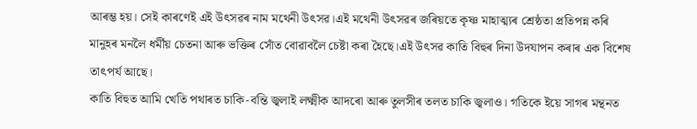আৰম্ভ হয়। সেই কাৰণেই এই উৎসৱৰ নাম মথেনী উৎসৱ।এই মথেনী উৎসৱৰ জৰিয়তে কৃষ্ণ মাহাত্ম্যৰ শ্ৰেষ্ঠতা প্ৰতিপন্ন কৰি মানুহৰ মনলৈ ধৰ্মীয় চেতনা আৰু ভক্তিৰ সোঁত বোৱাবলৈ চেষ্টা কৰা হৈছে।এই উৎসৱ কাতি বিহুৰ দিনা উদযাপন কৰাৰ এক বিশেষ তাৎপৰ্য আছে।
কাতি বিহুত আমি খেতি পথাৰত চাকি-বন্তি জ্বলাই লক্ষ্মীক আদৰো আৰু তুলসীৰ তলত চাকি জ্বলাও। গতিকে ইয়ে সাগৰ মন্থনত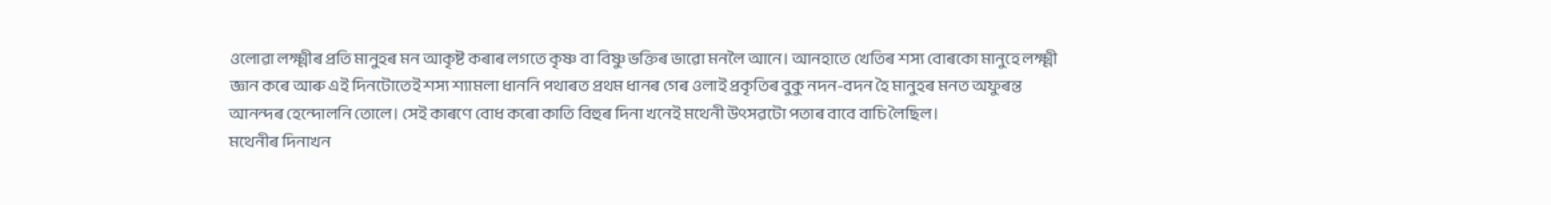ওলোৱা লক্ষ্মীৰ প্ৰতি মানুহৰ মন আকৃষ্ট কৰাৰ লগতে কৃষ্ণ বা বিষ্ণু ভক্তিৰ ভাৱো মনলৈ আনে। আনহাতে খেতিৰ শস্য বোৰকো মানুহে লক্ষ্মী জ্ঞান কৰে আৰু এই দিনটোতেই শস্য শ্যামলা ধাননি পথাৰত প্ৰথম ধানৰ গেৰ ওলাই প্ৰকৃতিৰ বুকু নদন-বদন হৈ মানুহৰ মনত অফুৰন্ত আনন্দৰ হেন্দোলনি তোলে। সেই কাৰণে বোধ কৰো কাতি বিহুৰ দিনা খনেই মথেনী উৎসৱটো পতাৰ বাবে বাচি লৈছিল।
মথেনীৰ দিনাখন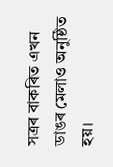সত্ৰৰ বাকৰিত এখন ডাঙৰ মেলাও অনুষ্ঠিত হয়।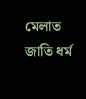মেলাত জাতি ধৰ্ম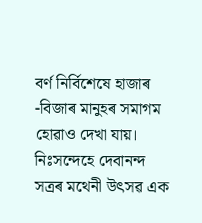বৰ্ণ নিৰ্বিশেষে হাজাৰ -বিজাৰ মানুহৰ সমাগম হোৱাও দেখা যায়। নিঃসন্দেহে দেবানন্দ সত্ৰৰ মথেনী উৎসৱ এক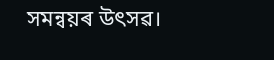সমন্বয়ৰ উৎসৱ।